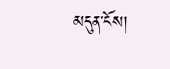མདུན་ངོས།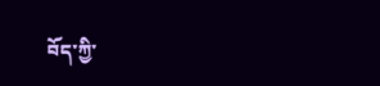བོད་ཀྱི་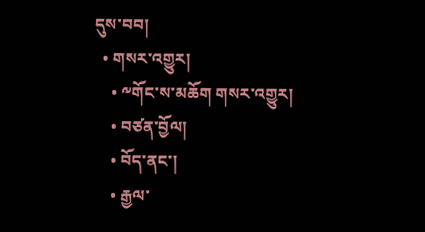དུས་བབ།
  • གསར་འགྱུར།
    • ༸གོང་ས་མཆོག གསར་འགྱུར།
    • བཙན་བྱོལ།
    • བོད་ནང་།
    • རྒྱལ་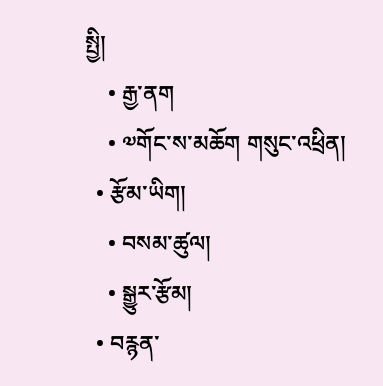སྤྱི།
    • རྒྱ་ནག
    • ༧གོང་ས་མཆོག གསུང་འཕྲིན།
  • རྩོམ་ཡིག།
    • བསམ་ཚུལ།
    • སྒྱུར་རྩོམ།
  • བརྙན་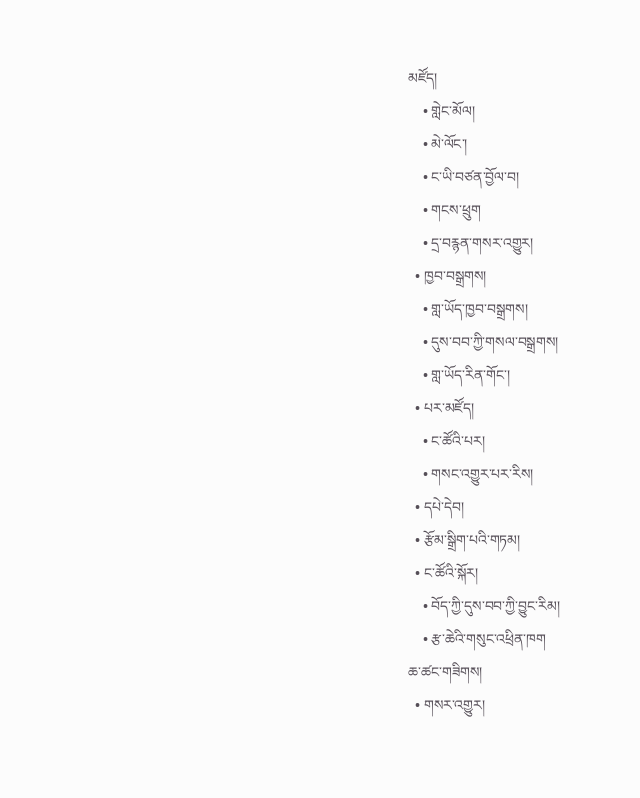མཛོད།
    • གླེང་མོལ།
    • མེ་ལོང་།
    • ང་ཡི་བཙན་བྱོལ་བ།
    • གངས་ཕྲུག
    • དྲ་བརྙན་གསར་འགྱུར།
  • ཁྱབ་བསྒྲགས།
    • གླ་ཡོད་ཁྱབ་བསྒྲགས།
    • དུས་བབ་ཀྱི་གསལ་བསྒྲགས།
    • གླ་ཡོད་རིན་གོང་།
  • པར་མཛོད།
    • ང་ཚོའི་པར།
    • གསང་འགྱུར་པར་རིས།
  • དཔེ་དེབ།
  • རྩོམ་སྒྲིག་པའི་གཏམ།
  • ང་ཚོའི་སྐོར།
    • བོད་ཀྱི་དུས་བབ་ཀྱི་བྱུང་རིམ།
    • རྩ་ཆེའི་གསུང་འཕྲིན་ཁག
ཆ་ཚང་གཟིགས།
  • གསར་འགྱུར།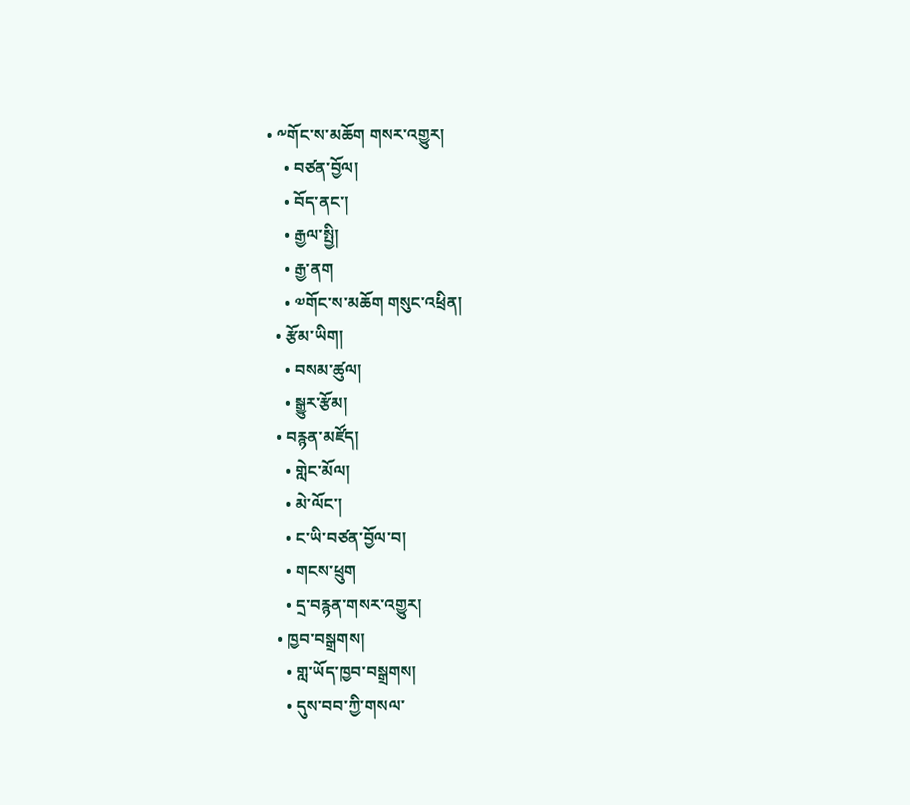• ༸གོང་ས་མཆོག གསར་འགྱུར།
    • བཙན་བྱོལ།
    • བོད་ནང་།
    • རྒྱལ་སྤྱི།
    • རྒྱ་ནག
    • ༧གོང་ས་མཆོག གསུང་འཕྲིན།
  • རྩོམ་ཡིག།
    • བསམ་ཚུལ།
    • སྒྱུར་རྩོམ།
  • བརྙན་མཛོད།
    • གླེང་མོལ།
    • མེ་ལོང་།
    • ང་ཡི་བཙན་བྱོལ་བ།
    • གངས་ཕྲུག
    • དྲ་བརྙན་གསར་འགྱུར།
  • ཁྱབ་བསྒྲགས།
    • གླ་ཡོད་ཁྱབ་བསྒྲགས།
    • དུས་བབ་ཀྱི་གསལ་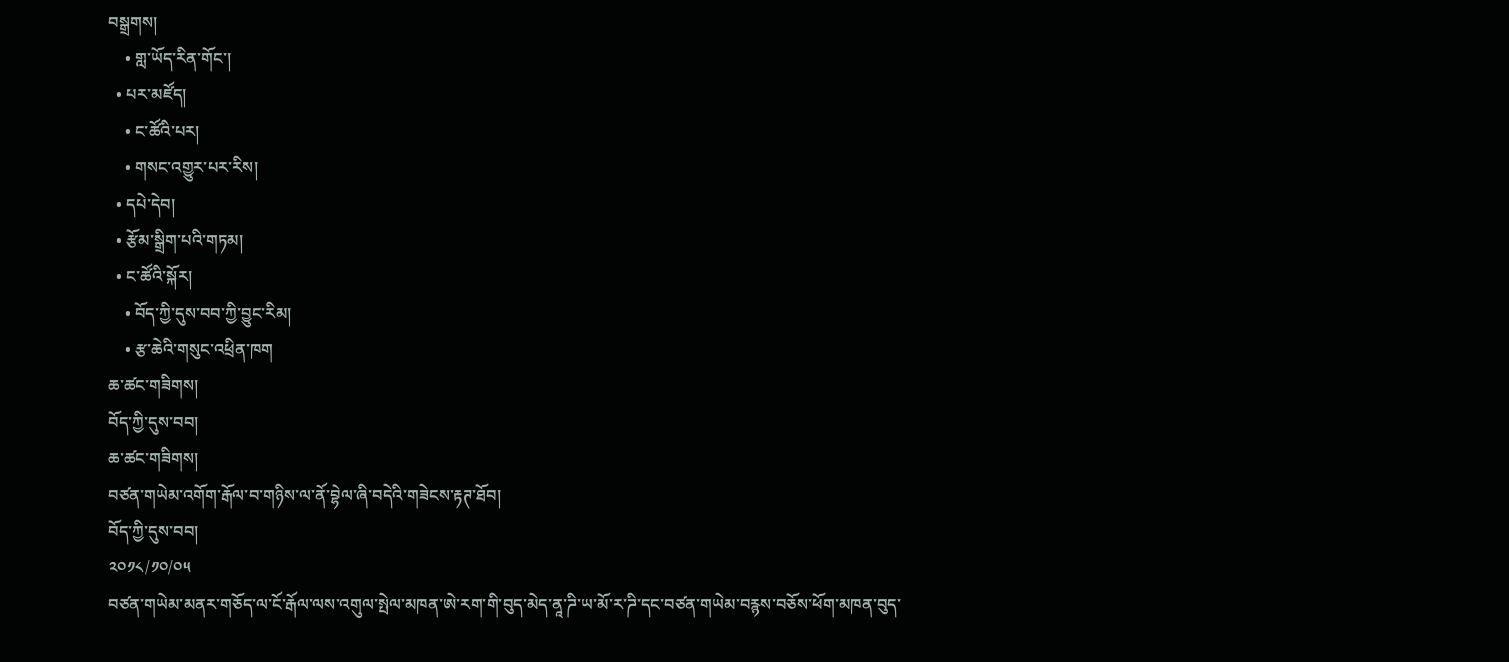བསྒྲགས།
    • གླ་ཡོད་རིན་གོང་།
  • པར་མཛོད།
    • ང་ཚོའི་པར།
    • གསང་འགྱུར་པར་རིས།
  • དཔེ་དེབ།
  • རྩོམ་སྒྲིག་པའི་གཏམ།
  • ང་ཚོའི་སྐོར།
    • བོད་ཀྱི་དུས་བབ་ཀྱི་བྱུང་རིམ།
    • རྩ་ཆེའི་གསུང་འཕྲིན་ཁག
ཆ་ཚང་གཟིགས།
བོད་ཀྱི་དུས་བབ།
ཆ་ཚང་གཟིགས།
བཙན་གཡེམ་འགོག་རྒོལ་བ་གཉིས་ལ་ནོ་བྷེལ་ཞི་བདེའི་གཟེངས་རྟཊ་ཐོབ།
བོད་ཀྱི་དུས་བབ།
༢༠༡༨/༡༠/༠༥
བཙན་གཡེམ་མནར་གཅོད་ལ་ངོ་རྒོལ་ལས་འགུལ་སྤེལ་མཁན་ཨེ་རག་གི་བུད་མེད་ནཱ་ཌི་ཡ་མོ་ར་ཌི་དང་བཙན་གཡེམ་བརྙས་བཅོས་ཕོག་མཁན་བུད་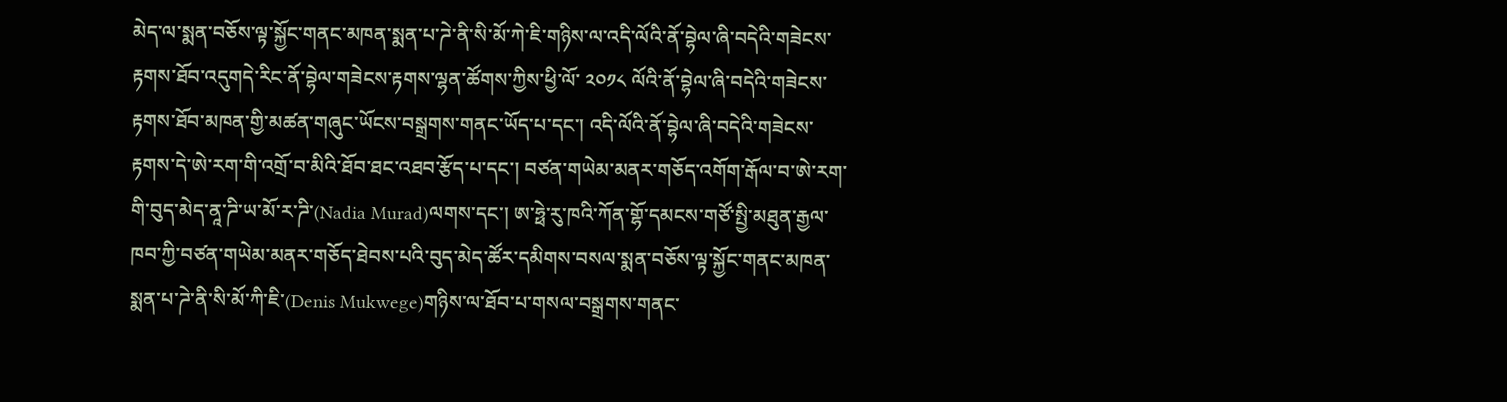མེད་ལ་སྨན་བཅོས་ལྟ་སྐྱོང་གནང་མཁན་སྨན་པ་ཌེ་ནི་སི་མོ་ཀེ་ཇི་གཉིས་ལ་འདི་ལོའི་ནོ་བྷེལ་ཞི་བདེའི་གཟེངས་རྟགས་ཐོབ་འདུགདེ་རིང་ནོ་བྷེལ་གཟེངས་རྟགས་ལྷན་ཚོགས་ཀྱིས་ཕྱི་ལོ་ ༢༠༡༨ ལོའི་ནོ་བྷེལ་ཞི་བདེའི་གཟེངས་རྟགས་ཐོབ་མཁན་གྱི་མཚན་གཞུང་ཡོངས་བསྒྲགས་གནང་ཡོད་པ་དང་། འདི་ལོའི་ནོ་བྷེལ་ཞི་བདེའི་གཟེངས་རྟགས་དེ་ཨེ་རག་གི་འགྲོ་བ་མིའི་ཐོབ་ཐང་འཐབ་རྩོད་པ་དང་། བཙན་གཡེམ་མནར་གཅོད་འགོག་རྒོལ་བ་ཨེ་རག་གི་བུད་མེད་ནཱ་ཌི་ཡ་མོ་ར་ཌི་(Nadia Murad)ལགས་དང་། ཨ་ཧྥེ་རུ་ཁའི་ཀོན་གྷོ་དམངས་གཙོ་སྤྱི་མཐུན་རྒྱལ་ཁབ་ཀྱི་བཙན་གཡེམ་མནར་གཅོད་ཐེབས་པའི་བུད་མེད་ཚོར་དམིགས་བསལ་སྨན་བཅོས་ལྟ་སྐྱོང་གནང་མཁན་སྨན་པ་ཌེ་ནི་སི་མོ་ཀི་ཇི་(Denis Mukwege)གཉིས་ལ་ཐོབ་པ་གསལ་བསྒྲགས་གནང་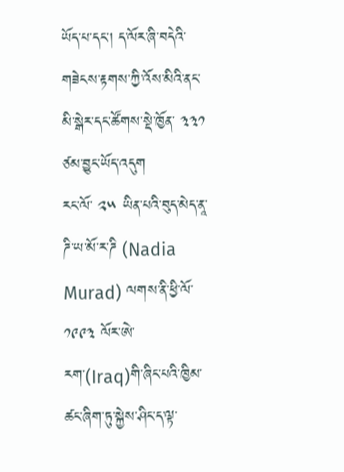ཡོད་པ་དང་། ད་ལོར་ཞི་བདེའི་གཟེངས་རྟགས་ཀྱི་འོས་མིའི་ནང་མི་སྒེར་དང་ཚོགས་སྡེ་ཁྱོན་ ༣༣༡ ཙམ་བྱུང་ཡོད་འདུག
རང་ལོ་ ༢༥ ཡིན་པའི་བུད་མེད་ནཱ་ཌི་ཡ་མོ་ར་ཌི (Nadia Murad) ལགས་ནི་ཕྱི་ལོ་ ༡༩༩༣ ལོར་ཨེ་རག་(Iraq)གི་ཞིང་པའི་ཁྱིམ་ཚང་ཞིག་ཏུ་སྐྱེས་ཤིང་ད་ལྟ་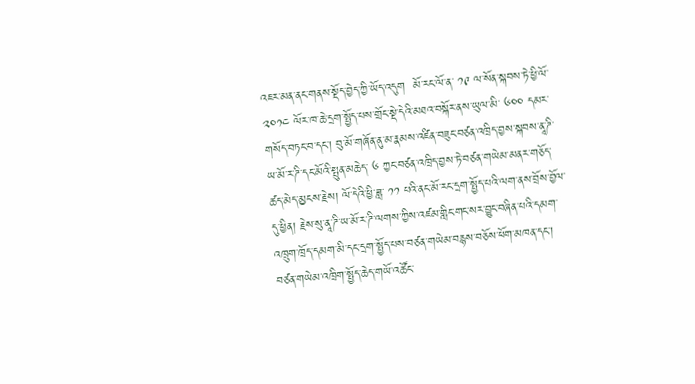འཇར་མན་ནང་གནས་སྡོད་བྱེད་ཀྱི་ཡོད་འདུག  མོ་རང་ལོ་ན་ ༡༩ ལ་སོན་སྐབས་ཏེ་ཕྱི་ལོ་ ༢༠༡༤ ལོར་ཁ་ཆེ་དྲག་སྤྱོད་པས་གྲོང་སྡེ་དེའི་མཐའ་བསྐོར་ནས་ཡུལ་མི་ ༦༠༠ དམར་གསོད་བཏང་བ་དང་། བུ་མོ་གཞོན་ནུ་མ་རྣམས་འཛིན་བཟུང་བཙན་འཁྲིད་བྱས་སྐབས་ནཱ་ཌི་ཡ་མོ་ར་ཌི་དང་མོའི་སྤུན་མཆེད་ ༦ ཀྱང་བཙན་འཁྲིད་བྱས་ཏེ་བཙན་གཡེམ་མནར་གཅོད་ཚད་མེད་མྱངས་རྗེས། ལོ་དེའི་ཕྱི་ཟླ་ ༡༡ པའི་ནང་མོ་རང་དྲག་སྤྱོད་པའི་ལག་ནས་བྲོས་བྱོལ་དུ་ཕྱིན། རྗེས་སུ་ནཱ་ཌི་ཡ་མོ་ར་ཌི་ལགས་ཀྱིས་འཛམ་གླིང་གང་སར་བྱུང་བཞིན་པའི་དམག་འཁྲུག་ཁྲོད་དམག་མི་དང་དྲག་སྤྱོད་པས་བཙན་གཡེམ་བརྙས་བཅོས་ཕོག་མཁན་དང་། བཙན་གཡེམ་འཁྲིག་སྤྱོད་ཆེད་གཡོ་འཚོང་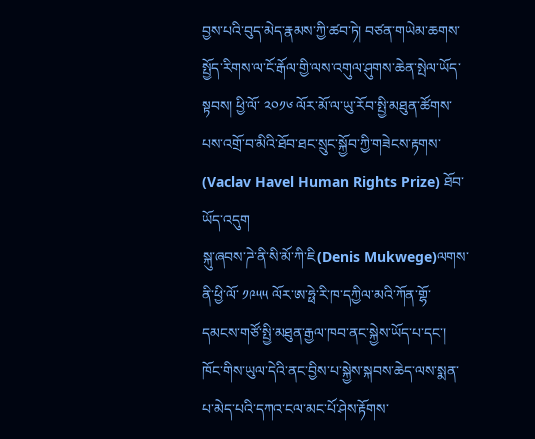བྱས་པའི་བུད་མེད་རྣམས་ཀྱི་ཚབ་ཏེ། བཙན་གཡེམ་ཆགས་སྤྱོད་རིགས་ལ་ངོ་རྒོལ་གྱི་ལས་འགུལ་ཤུགས་ཆེན་སྤེལ་ཡོད་སྟབས། ཕྱི་ལོ་ ༢༠༡༦ ལོར་མོ་ལ་ཡུ་རོབ་སྤྱི་མཐུན་ཚོགས་པས་འགྲོ་བ་མིའི་ཐོབ་ཐང་སྲུང་སྐྱོབ་ཀྱི་གཟེངས་རྟགས་ (Vaclav Havel Human Rights Prize) ཐོབ་ཡོད་འདུག
སྐུ་ཞབས་ཌེ་ནི་སི་མོ་ཀི་ཇི(Denis Mukwege)ལགས་ནི་ཕྱི་ལོ་ ༡༩༥༥ ལོར་ཨ་ཧྥེ་རི་ཁ་དཀྱིལ་མའི་ཀོན་གྷོ་དམངས་གཙོ་སྤྱི་མཐུན་རྒྱལ་ཁབ་ནང་སྐྱེས་ཡོད་པ་དང་། ཁོང་གིས་ཡུལ་དེའི་ནང་བྱིས་པ་སྐྱེས་སྐབས་ཆེད་ལས་སྨན་པ་མེད་པའི་དཀའ་ངལ་མང་པོ་ཤེས་རྟོགས་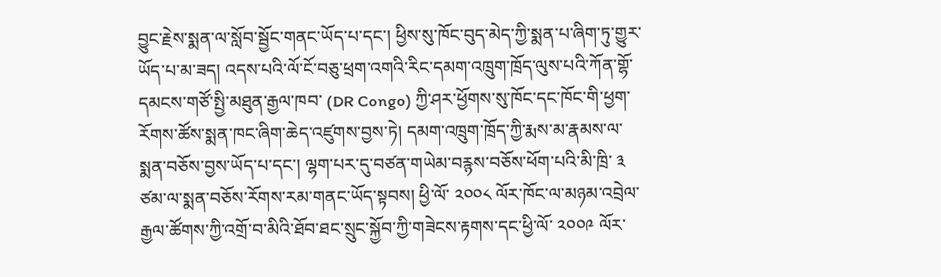བྱུང་རྗེས་སྨན་ལ་སློབ་སྦྱོང་གནང་ཡོད་པ་དང་། ཕྱིས་སུ་ཁོང་བུད་མེད་ཀྱི་སྨན་པ་ཞིག་ཏུ་གྱུར་ཡོད་པ་མ་ཟད། འདས་པའི་ལོ་ངོ་བཅུ་ཕྲག་འགའི་རིང་དམག་འཁྲུག་ཁྲོད་ལུས་པའི་ཀོན་གྷོ་དམངས་གཙོ་སྤྱི་མཐུན་རྒྱལ་ཁབ་ (DR Congo) ཀྱི་ཤར་ཕྱོགས་སུ་ཁོང་དང་ཁོང་གི་ཕྱག་རོགས་ཚོས་སྨན་ཁང་ཞིག་ཆེད་འཛུགས་བྱས་ཏེ། དམག་འཁྲུག་ཁྲོད་ཀྱི་རྨས་མ་རྣམས་ལ་སྨན་བཅོས་བྱས་ཡོད་པ་དང་། ལྷག་པར་དུ་བཙན་གཡེམ་བརྙས་བཅོས་ཕོག་པའི་མི་ཁྲི་ ༣ ཙམ་ལ་སྨན་བཅོས་རོགས་རམ་གནང་ཡོད་སྟབས། ཕྱི་ལོ་ ༢༠༠༨ ལོར་ཁོང་ལ་མཉམ་འབྲེལ་རྒྱལ་ཚོགས་ཀྱི་འགྲོ་བ་མིའི་ཐོབ་ཐང་སྲུང་སྐྱོབ་ཀྱི་གཟེངས་རྟགས་དང་ཕྱི་ལོ་ ༢༠༠༩ ལོར་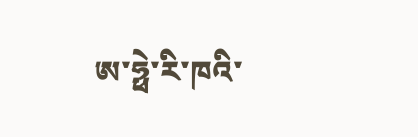ཨ་ཧྥེ་རི་ཁའི་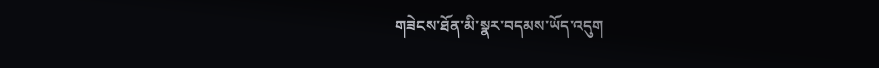གཟེངས་ཐོན་མི་སྣར་བདམས་ཡོད་འདུག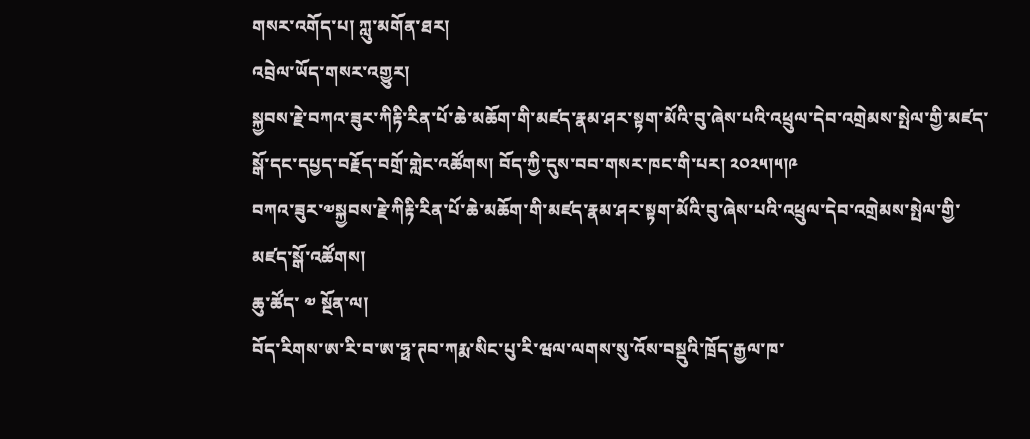གསར་འགོད་པ། ཀླུ་མགོན་ཐར།
འབྲེལ་ཡོད་གསར་འགྱུར།
སྐྱབས་རྗེ་བཀའ་ཟུར་ཀིརྟི་རིན་པོ་ཆེ་མཆོག་གི་མཛད་རྣམ་ཤར་སྟག་མོའི་བུ་ཞེས་པའི་འཕྲུལ་དེབ་འགྲེམས་སྤེལ་གྱི་མཛད་སྒོ་དང་དཔྱད་བརྗོད་བགྲོ་གླེང་འཚོགས། བོད་ཀྱི་དུས་བབ་གསར་ཁང་གི་པར། ༢༠༢༥།༥།༩
བཀའ་ཟུར་༧སྐྱབས་རྗེ་ཀིརྟི་རིན་པོ་ཆེ་མཆོག་གི་མཛད་རྣམ་ཤར་སྟག་མོའི་བུ་ཞེས་པའི་འཕྲུལ་དེབ་འགྲེམས་སྤེལ་གྱི་མཛད་སྒོ་འཚོགས།
ཆུ་ཚོད་ ༧ སྔོན་ལ།
བོད་རིགས་ཨ་རི་བ་ཨ་ཧྥ་ཊབ་ཀརྨ་སིང་པུ་རི་ཝལ་ལགས་སུ་འོས་བསྡུའི་ཁྲོད་རྒྱལ་ཁ་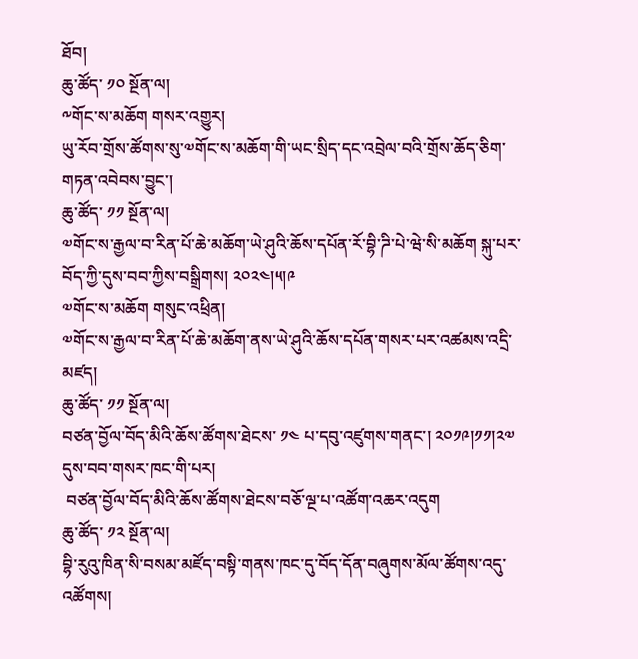ཐོབ།
ཆུ་ཚོད་ ༡༠ སྔོན་ལ།
༸གོང་ས་མཆོག གསར་འགྱུར།
ཡུ་རོབ་གྲོས་ཚོགས་སུ་༧གོང་ས་མཆོག་གི་ཡང་སྲིད་དང་འབྲེལ་བའི་གྲོས་ཆོད་ཅིག་གཏན་འབེབས་བྱུང་།
ཆུ་ཚོད་ ༡༡ སྔོན་ལ།
༧གོང་ས་རྒྱལ་བ་རིན་པོ་ཆེ་མཆོག་ཡེ་ཤུའི་ཆོས་དཔོན་རོ་བྷི་ཌི་པེ་ཝེ་སི་མཆོག སྐུ་པར་བོད་ཀྱི་དུས་བབ་ཀྱིས་བསྒྲིགས། ༢༠༢༤།༥།༩
༧གོང་ས་མཆོག གསུང་འཕྲིན།
༧གོང་ས་རྒྱལ་བ་རིན་པོ་ཆེ་མཆོག་ནས་ཡེ་ཤུའི་ཆོས་དཔོན་གསར་པར་འཚམས་འདྲི་མཛད།
ཆུ་ཚོད་ ༡༡ སྔོན་ལ།
བཙན་བྱོལ་བོད་མིའི་ཆོས་ཚོགས་ཐེངས་ ༡༤ པ་དབུ་འཛུགས་གནང་། ༢༠༡༩།༡༡།༢༧ དུས་བབ་གསར་ཁང་གི་པར།
 བཙན་བྱོལ་བོད་མིའི་ཆོས་ཚོགས་ཐེངས་བཅོ་ལྔ་པ་འཚོག་འཆར་འདུག
ཆུ་ཚོད་ ༡༢ སྔོན་ལ།
བྷི་རུའུ་ཁིན་སི་བསམ་མཛོད་བསྟི་གནས་ཁང་དུ་བོད་དོན་བཞུགས་མོལ་ཚོགས་འདུ་འཚོགས།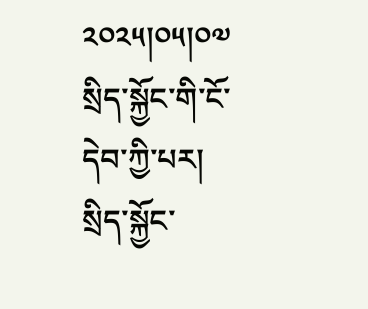༢༠༢༥།༠༥།༠༧ སྲིད་སྐྱོང་གི་ངོ་དེབ་ཀྱི་པར།
སྲིད་སྐྱོང་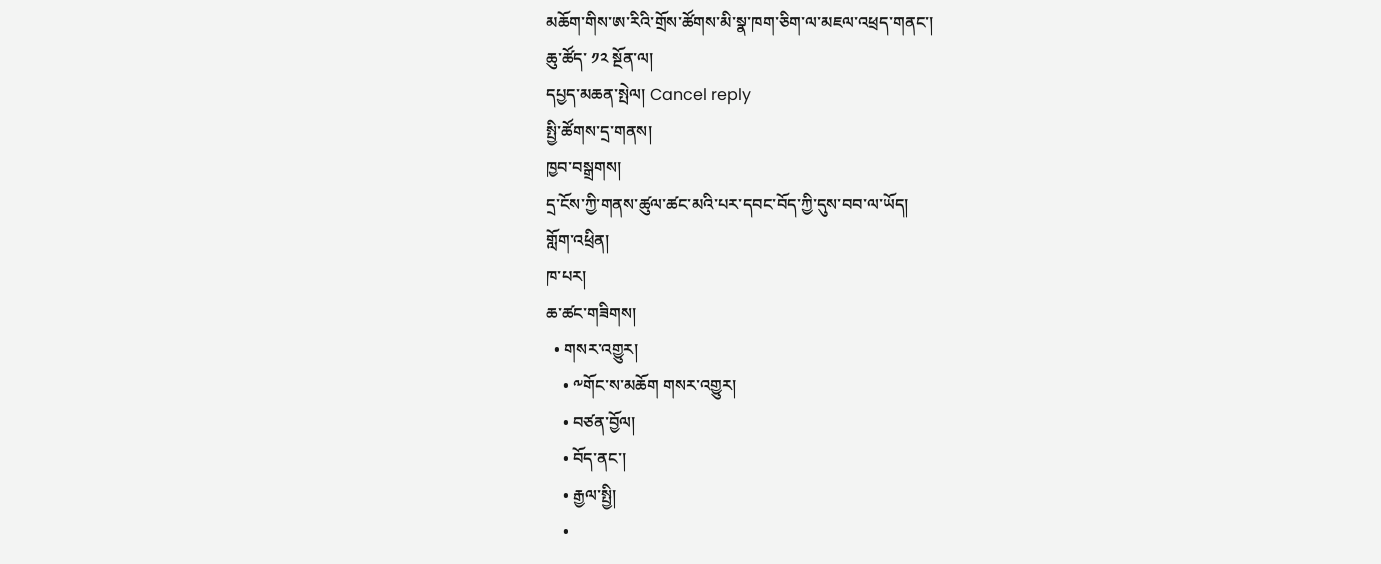མཆོག་གིས་ཨ་རིའི་གྲོས་ཚོགས་མི་སྣ་ཁག་ཅིག་ལ་མཇལ་འཕྲད་གནང་།
ཆུ་ཚོད་ ༡༢ སྔོན་ལ།
དཔྱད་མཆན་སྤེལ། Cancel reply
སྤྱི་ཚོགས་དྲ་གནས།
ཁྱབ་བསྒྲགས།
དྲ་ངོས་ཀྱི་གནས་ཚུལ་ཚང་མའི་པར་དབང་བོད་ཀྱི་དུས་བབ་ལ་ཡོད།
གློག་འཕྲིན།
ཁ་པར།
ཆ་ཚང་གཟིགས།
  • གསར་འགྱུར།
    • ༸གོང་ས་མཆོག གསར་འགྱུར།
    • བཙན་བྱོལ།
    • བོད་ནང་།
    • རྒྱལ་སྤྱི།
    •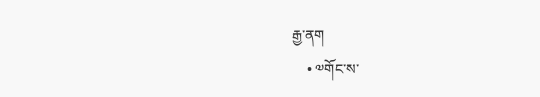རྒྱ་ནག
    • ༧གོང་ས་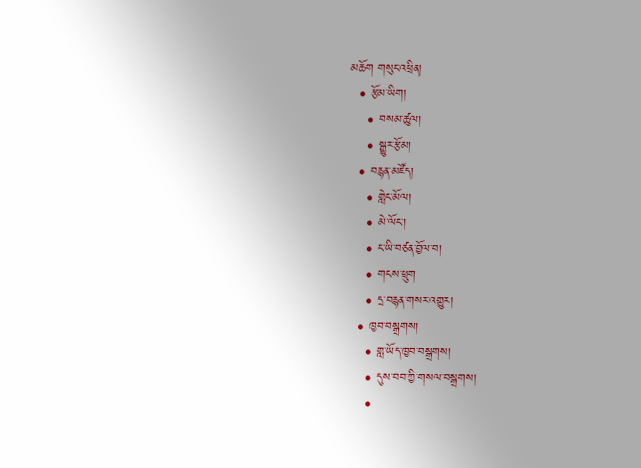མཆོག གསུང་འཕྲིན།
  • རྩོམ་ཡིག།
    • བསམ་ཚུལ།
    • སྒྱུར་རྩོམ།
  • བརྙན་མཛོད།
    • གླེང་མོལ།
    • མེ་ལོང་།
    • ང་ཡི་བཙན་བྱོལ་བ།
    • གངས་ཕྲུག
    • དྲ་བརྙན་གསར་འགྱུར།
  • ཁྱབ་བསྒྲགས།
    • གླ་ཡོད་ཁྱབ་བསྒྲགས།
    • དུས་བབ་ཀྱི་གསལ་བསྒྲགས།
    •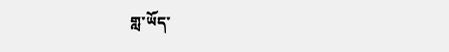གླ་ཡོད་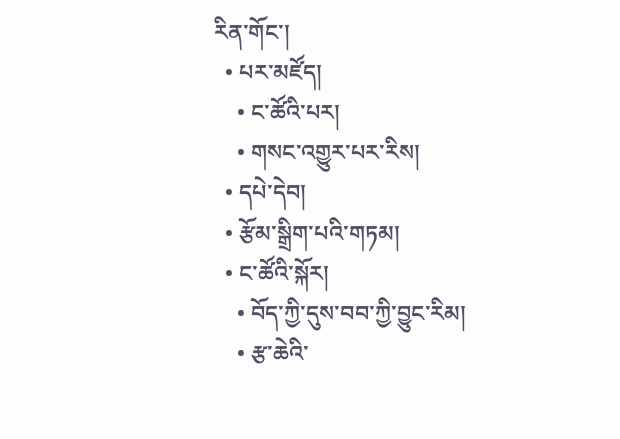རིན་གོང་།
  • པར་མཛོད།
    • ང་ཚོའི་པར།
    • གསང་འགྱུར་པར་རིས།
  • དཔེ་དེབ།
  • རྩོམ་སྒྲིག་པའི་གཏམ།
  • ང་ཚོའི་སྐོར།
    • བོད་ཀྱི་དུས་བབ་ཀྱི་བྱུང་རིམ།
    • རྩ་ཆེའི་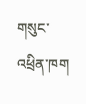གསུང་འཕྲིན་ཁག